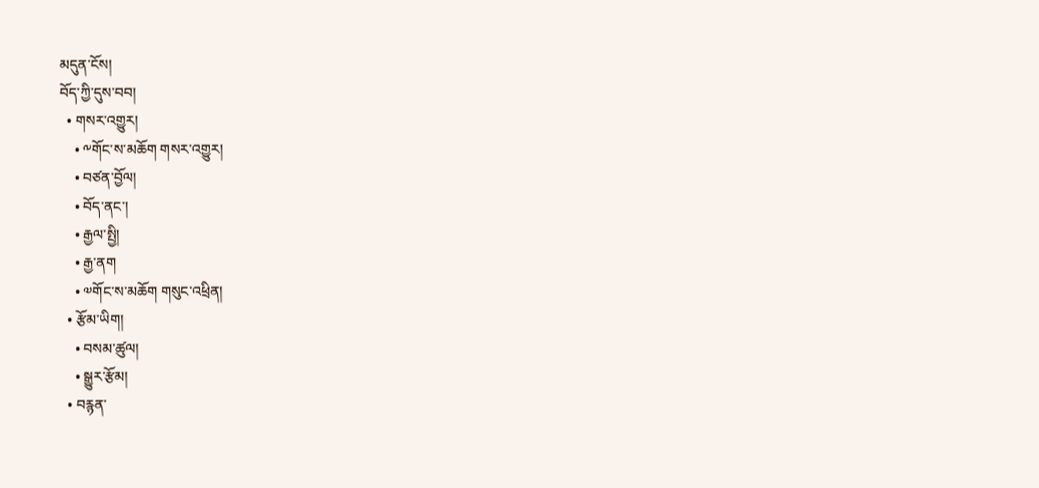མདུན་ངོས།
བོད་ཀྱི་དུས་བབ།
  • གསར་འགྱུར།
    • ༸གོང་ས་མཆོག གསར་འགྱུར།
    • བཙན་བྱོལ།
    • བོད་ནང་།
    • རྒྱལ་སྤྱི།
    • རྒྱ་ནག
    • ༧གོང་ས་མཆོག གསུང་འཕྲིན།
  • རྩོམ་ཡིག།
    • བསམ་ཚུལ།
    • སྒྱུར་རྩོམ།
  • བརྙན་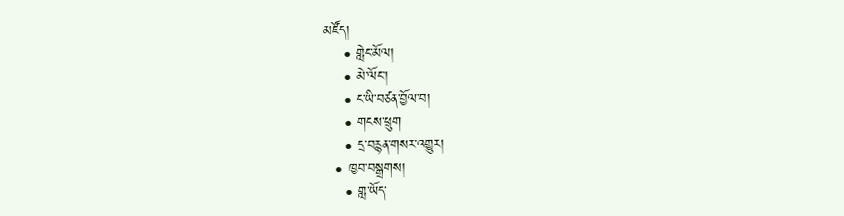མཛོད།
    • གླེང་མོལ།
    • མེ་ལོང་།
    • ང་ཡི་བཙན་བྱོལ་བ།
    • གངས་ཕྲུག
    • དྲ་བརྙན་གསར་འགྱུར།
  • ཁྱབ་བསྒྲགས།
    • གླ་ཡོད་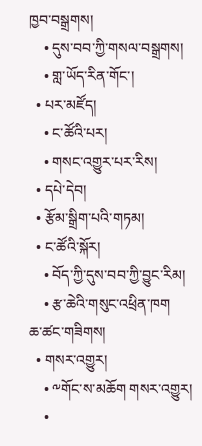ཁྱབ་བསྒྲགས།
    • དུས་བབ་ཀྱི་གསལ་བསྒྲགས།
    • གླ་ཡོད་རིན་གོང་།
  • པར་མཛོད།
    • ང་ཚོའི་པར།
    • གསང་འགྱུར་པར་རིས།
  • དཔེ་དེབ།
  • རྩོམ་སྒྲིག་པའི་གཏམ།
  • ང་ཚོའི་སྐོར།
    • བོད་ཀྱི་དུས་བབ་ཀྱི་བྱུང་རིམ།
    • རྩ་ཆེའི་གསུང་འཕྲིན་ཁག
ཆ་ཚང་གཟིགས།
  • གསར་འགྱུར།
    • ༸གོང་ས་མཆོག གསར་འགྱུར།
    •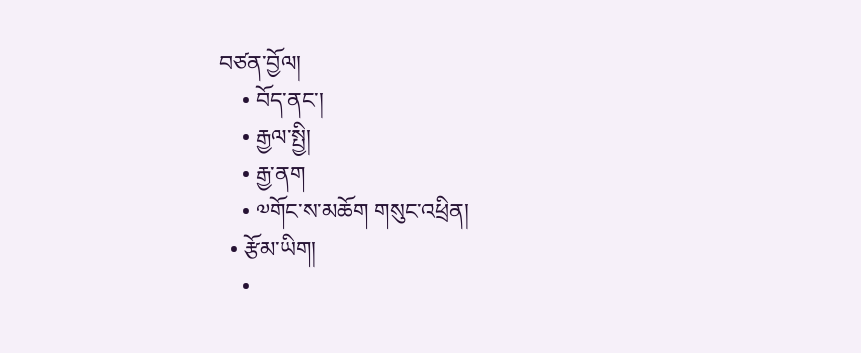བཙན་བྱོལ།
    • བོད་ནང་།
    • རྒྱལ་སྤྱི།
    • རྒྱ་ནག
    • ༧གོང་ས་མཆོག གསུང་འཕྲིན།
  • རྩོམ་ཡིག།
    •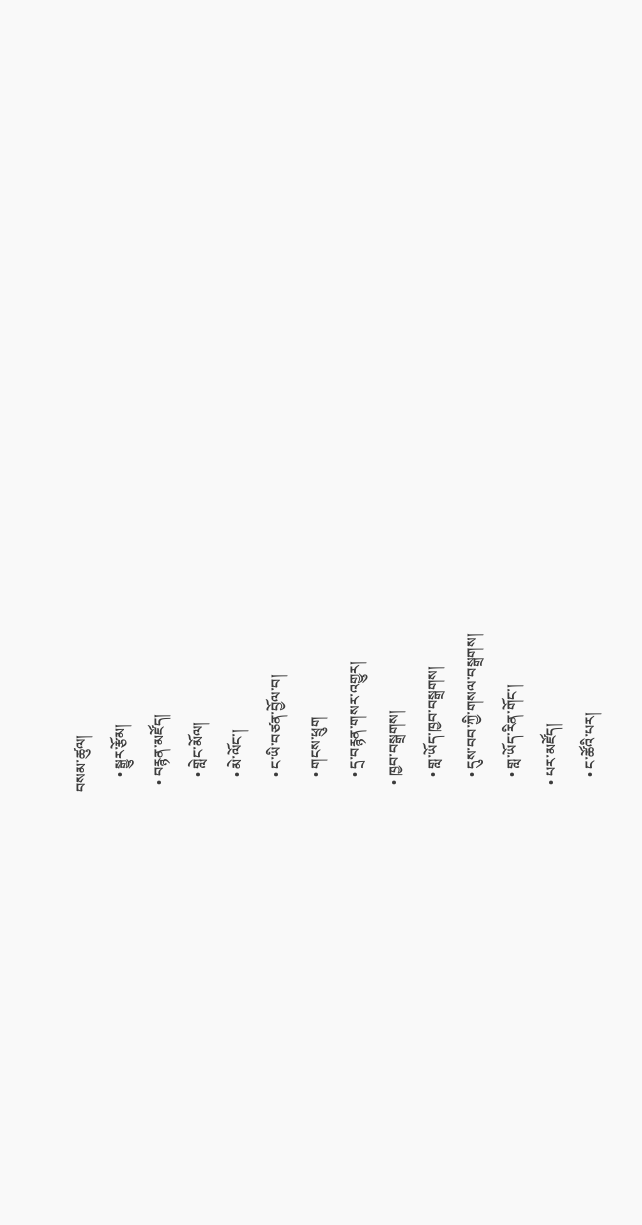བསམ་ཚུལ།
    • སྒྱུར་རྩོམ།
  • བརྙན་མཛོད།
    • གླེང་མོལ།
    • མེ་ལོང་།
    • ང་ཡི་བཙན་བྱོལ་བ།
    • གངས་ཕྲུག
    • དྲ་བརྙན་གསར་འགྱུར།
  • ཁྱབ་བསྒྲགས།
    • གླ་ཡོད་ཁྱབ་བསྒྲགས།
    • དུས་བབ་ཀྱི་གསལ་བསྒྲགས།
    • གླ་ཡོད་རིན་གོང་།
  • པར་མཛོད།
    • ང་ཚོའི་པར།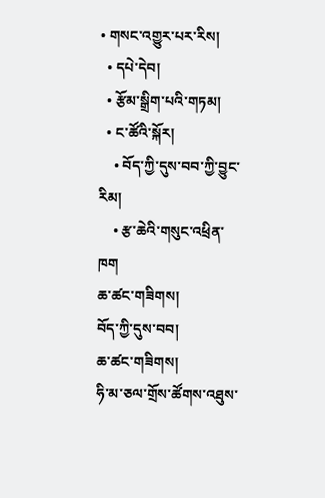• གསང་འགྱུར་པར་རིས།
  • དཔེ་དེབ།
  • རྩོམ་སྒྲིག་པའི་གཏམ།
  • ང་ཚོའི་སྐོར།
    • བོད་ཀྱི་དུས་བབ་ཀྱི་བྱུང་རིམ།
    • རྩ་ཆེའི་གསུང་འཕྲིན་ཁག
ཆ་ཚང་གཟིགས།
བོད་ཀྱི་དུས་བབ།
ཆ་ཚང་གཟིགས།
ཧི་མ་ཅལ་གྲོས་ཚོགས་འཐུས་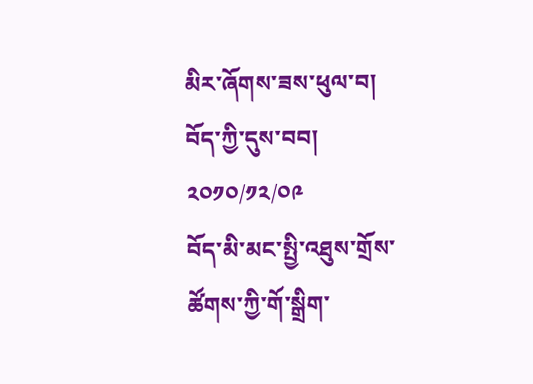མིར་ཞོགས་ཟས་ཕུལ་བ།
བོད་ཀྱི་དུས་བབ།
༢༠༡༠/༡༢/༠༩
བོད་མི་མང་སྤྱི་འཐུས་གྲོས་ཚོགས་ཀྱི་གོ་སྒྲིག་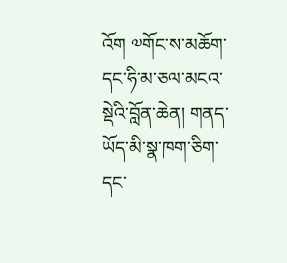འོག ༧གོང་ས་མཆོག་དང་ཧི་མ་ཅལ་མངའ་སྡེའི་བློན་ཆེན། གནད་ཡོད་མི་སྣ་ཁག་ཅིག་དང་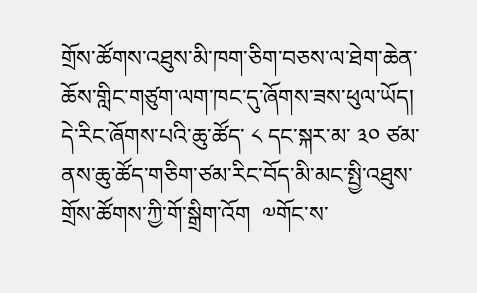གྲོས་ཚོགས་འཐུས་མི་ཁག་ཅིག་བཅས་ལ་ཐེག་ཆེན་ཆོས་གླིང་གཙུག་ལག་ཁང་དུ་ཞོགས་ཟས་ཕུལ་ཡོད།
དེ་རིང་ཞོགས་པའི་ཆུ་ཚོད་ ༨ དང་སྐར་མ་ ༣༠ ཙམ་ནས་ཆུ་ཚོད་གཅིག་ཙམ་རིང་བོད་མི་མང་སྤྱི་འཐུས་གྲོས་ཚོགས་ཀྱི་གོ་སྒྲིག་འོག  ༧གོང་ས་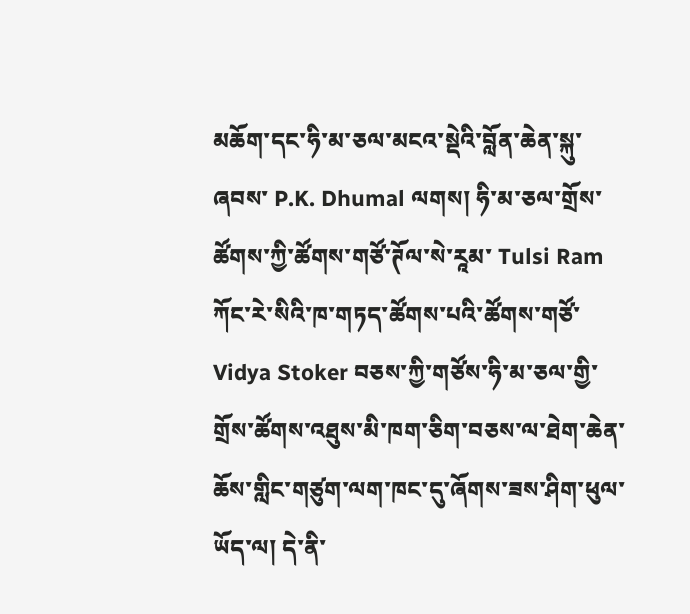མཆོག་དང་ཧི་མ་ཅལ་མངའ་སྡེའི་བློན་ཆེན་སྐུ་ཞབས་ P.K. Dhumal ལགས། ཧི་མ་ཅལ་གྲོས་ཚོགས་ཀྱི་ཚོགས་གཙོ་ཊོལ་སེ་རཱམ་ Tulsi Ram ཀོང་རེ་སིའི་ཁ་གཏད་ཚོགས་པའི་ཚོགས་གཙོ་ Vidya Stoker བཅས་ཀྱི་གཙོས་ཧི་མ་ཅལ་གྱི་གྲོས་ཚོགས་འཐུས་མི་ཁག་ཅིག་བཅས་ལ་ཐེག་ཆེན་ཆོས་གླིང་གཙུག་ལག་ཁང་དུ་ཞོགས་ཟས་ཤིག་ཕུལ་ཡོད་ལ། དེ་ནི་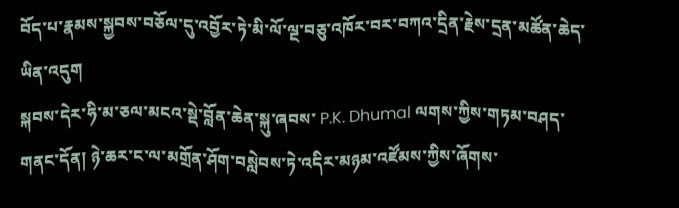བོད་པ་རྣམས་སྐྱབས་བཅོལ་དུ་འབྱོར་ཏེ་མི་ལོ་ལྔ་བཅུ་འཁོར་བར་བཀའ་དྲིན་རྗེས་དྲན་མཚོན་ཆེད་ཡིན་འདུག
སྐབས་དེར་ཧི་མ་ཅལ་མངའ་སྡེ་བློན་ཆེན་སྐུ་ཞབས་ P.K. Dhumal ལགས་ཀྱིས་གཏམ་བཤད་གནང་དོན། ཉེ་ཆར་ང་ལ་མགྲོན་ཤོག་བསླེབས་ཏེ་འདིར་མཉམ་འཛོམས་ཀྱིས་ཞོགས་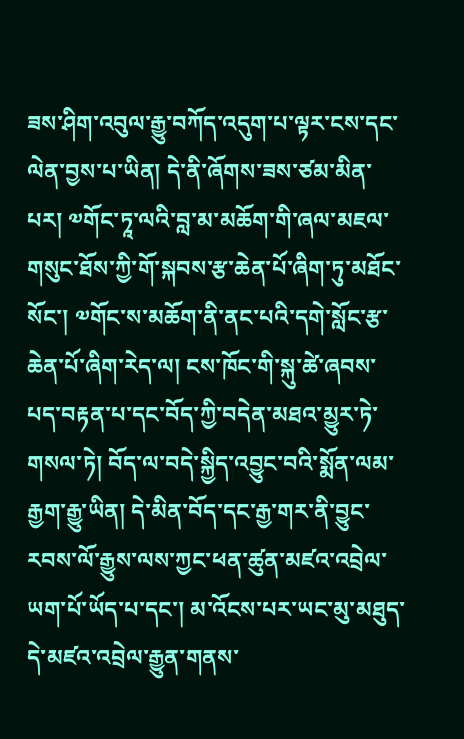ཟས་ཤིག་འབུལ་རྒྱུ་བཀོད་འདུག་པ་ལྟར་ངས་དང་ལེན་བྱས་པ་ཡིན། དེ་ནི་ཞོགས་ཟས་ཙམ་མིན་པར། ༧གོང་ཏཱ་ལའི་བླ་མ་མཆོག་གི་ཞལ་མཇལ་གསུང་ཐོས་ཀྱི་གོ་སྐབས་རྩ་ཆེན་པོ་ཞིག་ཏུ་མཐོང་སོང་། ༧གོང་ས་མཆོག་ནི་ནང་པའི་དགེ་སློང་རྩ་ཆེན་པོ་ཞིག་རེད་ལ། ངས་ཁོང་གི་སྐུ་ཚེ་ཞབས་པད་བརྟན་པ་དང་བོད་ཀྱི་བདེན་མཐའ་མྱུར་ཏེ་གསལ་ཏེ། བོད་ལ་བདེ་སྐྱིད་འབྱུང་བའི་སྨོན་ལམ་རྒྱག་རྒྱུ་ཡིན། དེ་མིན་བོད་དང་རྒྱ་གར་ནི་བྱུང་རབས་ལོ་རྒྱུས་ལས་ཀྱང་ཕན་ཚུན་མཛའ་འབྲེལ་ཡག་པོ་ཡོད་པ་དང་། མ་འོངས་པར་ཡང་མུ་མཐུད་དེ་མཛའ་འབྲེལ་རྒྱུན་གནས་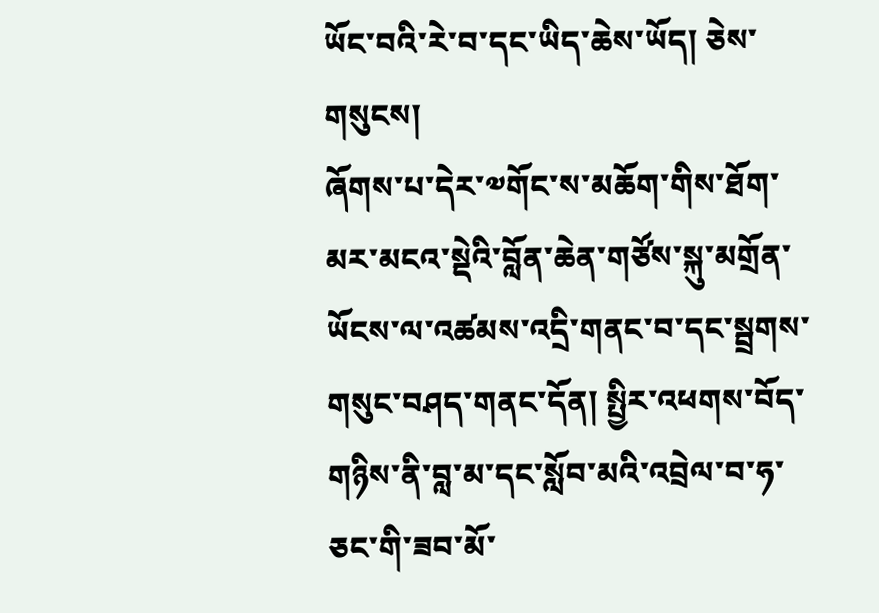ཡོང་བའི་རེ་བ་དང་ཡིད་ཆེས་ཡོད། ཅེས་གསུངས།
ཞོགས་པ་དེར་༧གོང་ས་མཆོག་གིས་ཐོག་མར་མངའ་སྡེའི་བློན་ཆེན་གཙོས་སྐུ་མགྲོན་ཡོངས་ལ་འཚམས་འདྲི་གནང་བ་དང་སྦྲགས་གསུང་བཤད་གནང་དོན། སྤྱིར་འཕགས་བོད་གཉིས་ནི་བླ་མ་དང་སློབ་མའི་འབྲེལ་བ་ཧ་ཅང་གི་ཟབ་མོ་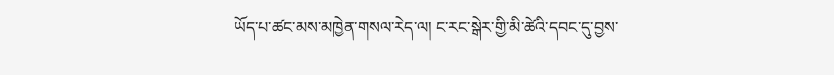ཡོད་པ་ཚང་མས་མཁྱེན་གསལ་རེད་ལ། ང་རང་སྒེར་གྱི་མི་ཚེའི་དབང་དུ་བྱས་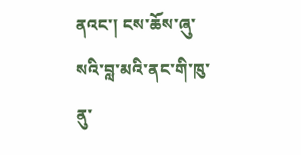ནའང་། ངས་ཆོས་ཞུ་སའི་བླ་མའི་ནང་གི་ཁུ་ནུ་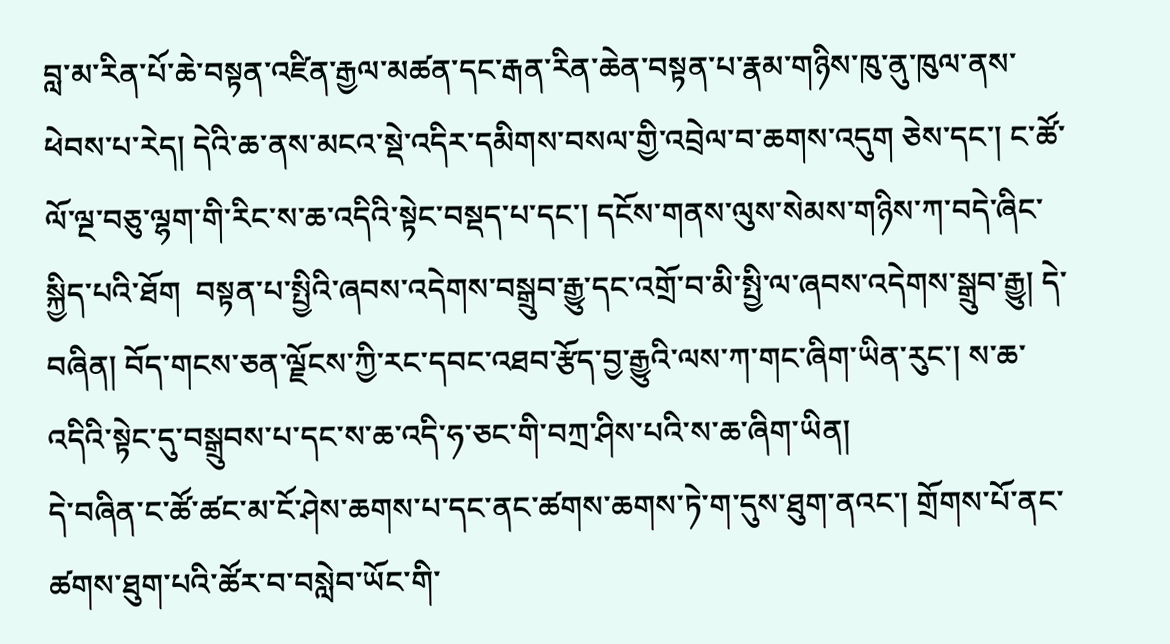བླ་མ་རིན་པོ་ཆེ་བསྟན་འཛིན་རྒྱལ་མཚན་དང་རྒན་རིན་ཆེན་བསྟན་པ་རྣམ་གཉིས་ཁུ་ནུ་ཁུལ་ནས་ཕེབས་པ་རེད། དེའི་ཆ་ནས་མངའ་སྡེ་འདིར་དམིགས་བསལ་གྱི་འབྲེལ་བ་ཆགས་འདུག ཅེས་དང་། ང་ཚོ་ལོ་ལྔ་བཅུ་ལྷག་གི་རིང་ས་ཆ་འདིའི་སྟེང་བསྡད་པ་དང་། དངོས་གནས་ལུས་སེམས་གཉིས་ཀ་བདེ་ཞིང་སྐྱིད་པའི་ཐོག  བསྟན་པ་སྤྱིའི་ཞབས་འདེགས་བསྒྲུབ་རྒྱུ་དང་འགྲོ་བ་མི་སྤྱི་ལ་ཞབས་འདེགས་སྒྲུབ་རྒྱུ། དེ་བཞིན། བོད་གངས་ཅན་ལྗོངས་ཀྱི་རང་དབང་འཐབ་རྩོད་བྱ་རྒྱུའི་ལས་ཀ་གང་ཞིག་ཡིན་རུང་། ས་ཆ་འདིའི་སྟེང་དུ་བསྒྲུབས་པ་དང་ས་ཆ་འདི་ཧ་ཅང་གི་བཀྲ་ཤིས་པའི་ས་ཆ་ཞིག་ཡིན།
དེ་བཞིན་ང་ཚོ་ཚང་མ་ངོ་ཤེས་ཆགས་པ་དང་ནང་ཚགས་ཆགས་ཏེ་ག་དུས་ཐུག་ནའང་། གྲོགས་པོ་ནང་ཚགས་ཐུག་པའི་ཚོར་བ་བསླེབ་ཡོང་གི་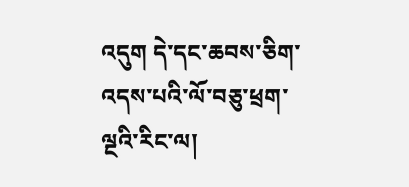འདུག དེ་དང་ཆབས་ཅིག་འདས་པའི་ལོ་བཅུ་ཕྲག་ལྔའི་རིང་ལ།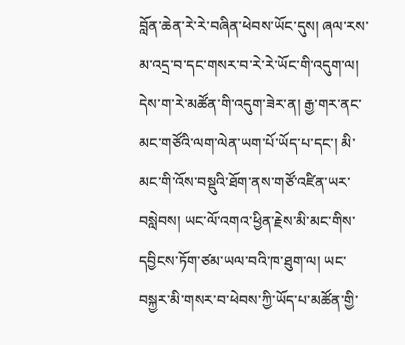བློན་ཆེན་རེ་རེ་བཞིན་ཕེབས་ཡོང་དུས། ཞལ་རས་མ་འདྲ་བ་དང་གསར་བ་རེ་རེ་ཡོང་གི་འདུག་ལ། དེས་ག་རེ་མཚོན་གི་འདུག་ཟེར་ན། རྒྱ་གར་ནང་མང་གཙོའི་ལག་ལེན་ཡག་པོ་ཡོད་པ་དང་། མི་མང་གི་འོས་བསྡུའི་ཐོག་ནས་གཙོ་འཛིན་ཡར་བསླེབས། ཡང་ལོ་འགའ་ཕྱིན་རྗེས་མི་མང་གིས་དབྱིངས་ཏོག་ཙམ་ཡལ་བའི་ཁ་ཐུག་ལ། ཡང་བསྐྱར་མི་གསར་བ་ཕེབས་ཀྱི་ཡོད་པ་མཚོན་གྱི་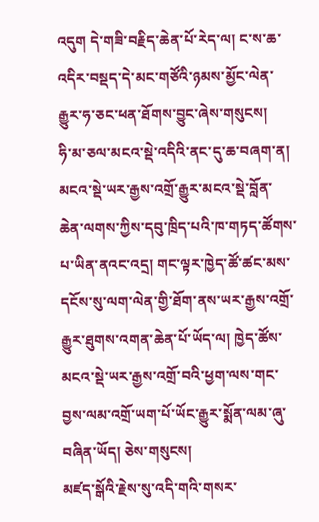འདུག དེ་གཟི་བརྗིད་ཆེན་པོ་རེད་ལ། ང་ས་ཆ་འདིར་བསྡད་དེ་མང་གཙོའི་ཉམས་མྱོང་ལེན་རྒྱུར་ཧ་ཅང་ཕན་ཐོགས་བྱུང་ཞེས་གསུངས།
ཧི་མ་ཅལ་མངའ་སྡེ་འདིའི་ནང་དུ་ཆ་བཞག་ན། མངའ་སྡེ་ཡར་རྒྱས་འགྲོ་རྒྱུར་མངའ་སྡེ་བློན་ཆེན་ལགས་ཀྱིས་དབུ་ཁྲིད་པའི་ཁ་གཏད་ཚོགས་པ་ཡིན་ནའང་འདྲ། གང་ལྟར་ཁྱེད་ཚོ་ཚང་མས་དངོས་སུ་ལག་ལེན་གྱི་ཐོག་ནས་ཡར་རྒྱས་འགྲོ་རྒྱུར་ཐུགས་འགན་ཆེན་པོ་ཡོད་ལ། ཁྱེད་ཚོས་མངའ་སྡེ་ཡར་རྒྱས་འགྲོ་བའི་ཕྱག་ལས་གང་བྱས་ལམ་འགྲོ་ཡག་པོ་ཡོང་རྒྱུར་སྨོན་ལམ་ཞུ་བཞིན་ཡོད། ཅེས་གསུངས།
མཛད་སྒོའི་རྗེས་སུ་འདི་གའི་གསར་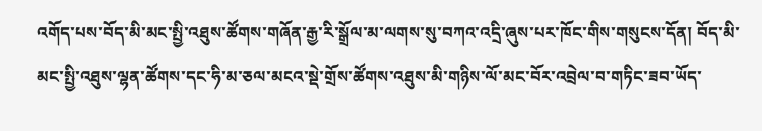འགོད་པས་བོད་མི་མང་སྤྱི་འཐུས་ཚོགས་གཞོན་རྒྱ་རི་སྒྲོལ་མ་ལགས་སུ་བཀའ་འདྲི་ཞུས་པར་ཁོང་གིས་གསུངས་དོན། བོད་མི་མང་སྤྱི་འཐུས་ལྷན་ཚོགས་དང་ཧི་མ་ཅལ་མངའ་སྡེ་གྲོས་ཚོགས་འཐུས་མི་གཉིས་ལོ་མང་བོར་འབྲེལ་བ་གཏིང་ཟབ་ཡོད་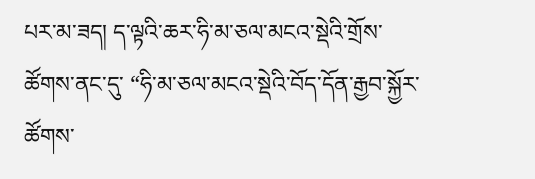པར་མ་ཟད། ད་ལྟའི་ཆར་ཧི་མ་ཅལ་མངའ་སྡེའི་གྲོས་ཚོགས་ནང་དུ་ “ཧི་མ་ཅལ་མངའ་སྡེའི་བོད་དོན་རྒྱབ་སྐྱོར་ཚོགས་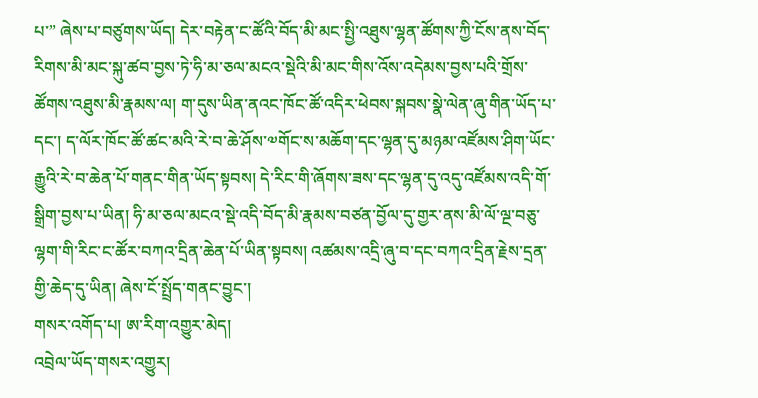པ་” ཞེས་པ་བཙུགས་ཡོད། དེར་བརྟེན་ང་ཚོའི་བོད་མི་མང་སྤྱི་འཐུས་ལྷན་ཚོགས་ཀྱི་ངོས་ནས་བོད་རིགས་མི་མང་སྐུ་ཚབ་བྱས་ཏེ་ཧི་མ་ཅལ་མངའ་སྡེའི་མི་མང་གིས་འོས་འདེམས་བྱས་པའི་གྲོས་ཚོགས་འཐུས་མི་རྣམས་ལ། ག་དུས་ཡིན་ནའང་ཁོང་ཚོ་འདིར་ཕེབས་སྐབས་སྣེ་ལེན་ཞུ་གིན་ཡོད་པ་དང་། ད་ལོར་ཁོང་ཚོ་ཚང་མའི་རེ་བ་ཆེ་ཤོས་༧གོང་ས་མཆོག་དང་ལྷན་དུ་མཉམ་འཛོམས་ཤིག་ཡོང་རྒྱུའི་རེ་བ་ཆེན་པོ་གནང་གིན་ཡོད་སྟབས། དེ་རིང་གི་ཞོགས་ཟས་དང་ལྷན་དུ་འདུ་འཛོམས་འདི་གོ་སྒྲིག་བྱས་པ་ཡིན། ཧི་མ་ཅལ་མངའ་སྡེ་འདི་བོད་མི་རྣམས་བཙན་བྱོལ་དུ་གྱར་ནས་མི་ལོ་ལྔ་བཅུ་ལྷག་གི་རིང་ང་ཚོར་བཀའ་དྲིན་ཆེན་པོ་ཡིན་སྟབས། འཚམས་འདྲི་ཞུ་བ་དང་བཀའ་དྲིན་རྗེས་དྲན་གྱི་ཆེད་དུ་ཡིན། ཞེས་ངོ་སྤྲོད་གནང་བྱུང་།
གསར་འགོད་པ། ཨ་རིག་འགྱུར་མེད།
འབྲེལ་ཡོད་གསར་འགྱུར།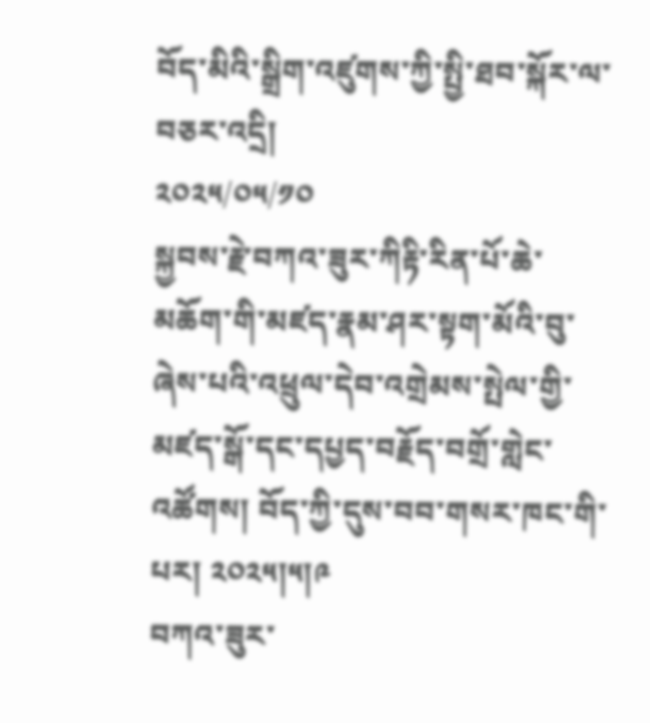བོད་མིའི་སྒྲིག་འཛུགས་ཀྱི་སྤྱི་ཐབ་སྐོར་ལ་བཅར་འདྲི།
༢༠༢༥/༠༥/༡༠
སྐྱབས་རྗེ་བཀའ་ཟུར་ཀིརྟི་རིན་པོ་ཆེ་མཆོག་གི་མཛད་རྣམ་ཤར་སྟག་མོའི་བུ་ཞེས་པའི་འཕྲུལ་དེབ་འགྲེམས་སྤེལ་གྱི་མཛད་སྒོ་དང་དཔྱད་བརྗོད་བགྲོ་གླེང་འཚོགས། བོད་ཀྱི་དུས་བབ་གསར་ཁང་གི་པར། ༢༠༢༥།༥།༩
བཀའ་ཟུར་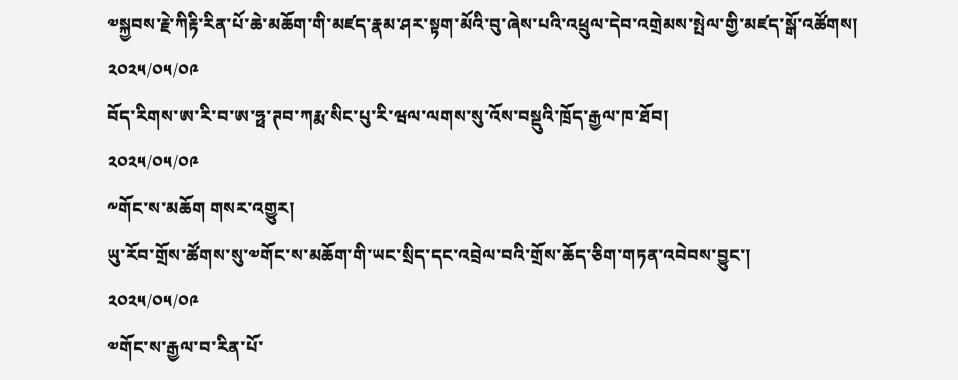༧སྐྱབས་རྗེ་ཀིརྟི་རིན་པོ་ཆེ་མཆོག་གི་མཛད་རྣམ་ཤར་སྟག་མོའི་བུ་ཞེས་པའི་འཕྲུལ་དེབ་འགྲེམས་སྤེལ་གྱི་མཛད་སྒོ་འཚོགས།
༢༠༢༥/༠༥/༠༩
བོད་རིགས་ཨ་རི་བ་ཨ་ཧྥ་ཊབ་ཀརྨ་སིང་པུ་རི་ཝལ་ལགས་སུ་འོས་བསྡུའི་ཁྲོད་རྒྱལ་ཁ་ཐོབ།
༢༠༢༥/༠༥/༠༩
༸གོང་ས་མཆོག གསར་འགྱུར།
ཡུ་རོབ་གྲོས་ཚོགས་སུ་༧གོང་ས་མཆོག་གི་ཡང་སྲིད་དང་འབྲེལ་བའི་གྲོས་ཆོད་ཅིག་གཏན་འབེབས་བྱུང་།
༢༠༢༥/༠༥/༠༩
༧གོང་ས་རྒྱལ་བ་རིན་པོ་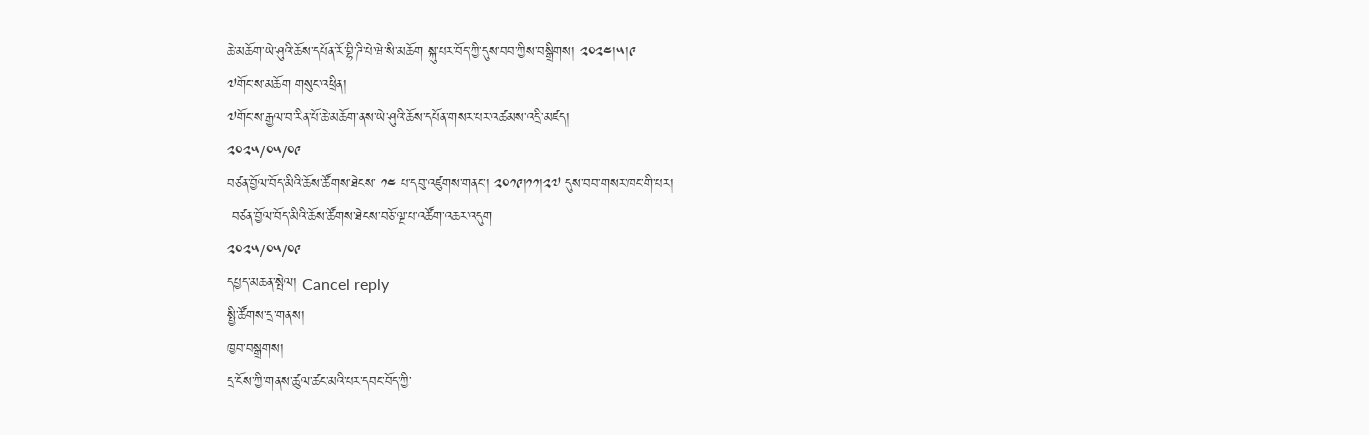ཆེ་མཆོག་ཡེ་ཤུའི་ཆོས་དཔོན་རོ་བྷི་ཌི་པེ་ཝེ་སི་མཆོག སྐུ་པར་བོད་ཀྱི་དུས་བབ་ཀྱིས་བསྒྲིགས། ༢༠༢༤།༥།༩
༧གོང་ས་མཆོག གསུང་འཕྲིན།
༧གོང་ས་རྒྱལ་བ་རིན་པོ་ཆེ་མཆོག་ནས་ཡེ་ཤུའི་ཆོས་དཔོན་གསར་པར་འཚམས་འདྲི་མཛད།
༢༠༢༥/༠༥/༠༩
བཙན་བྱོལ་བོད་མིའི་ཆོས་ཚོགས་ཐེངས་ ༡༤ པ་དབུ་འཛུགས་གནང་། ༢༠༡༩།༡༡།༢༧ དུས་བབ་གསར་ཁང་གི་པར།
 བཙན་བྱོལ་བོད་མིའི་ཆོས་ཚོགས་ཐེངས་བཅོ་ལྔ་པ་འཚོག་འཆར་འདུག
༢༠༢༥/༠༥/༠༩
དཔྱད་མཆན་སྤེལ། Cancel reply
སྤྱི་ཚོགས་དྲ་གནས།
ཁྱབ་བསྒྲགས།
དྲ་ངོས་ཀྱི་གནས་ཚུལ་ཚང་མའི་པར་དབང་བོད་ཀྱི་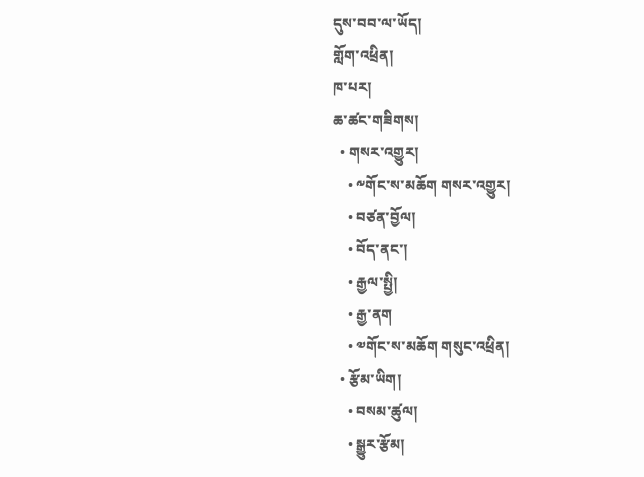དུས་བབ་ལ་ཡོད།
གློག་འཕྲིན།
ཁ་པར།
ཆ་ཚང་གཟིགས།
  • གསར་འགྱུར།
    • ༸གོང་ས་མཆོག གསར་འགྱུར།
    • བཙན་བྱོལ།
    • བོད་ནང་།
    • རྒྱལ་སྤྱི།
    • རྒྱ་ནག
    • ༧གོང་ས་མཆོག གསུང་འཕྲིན།
  • རྩོམ་ཡིག།
    • བསམ་ཚུལ།
    • སྒྱུར་རྩོམ།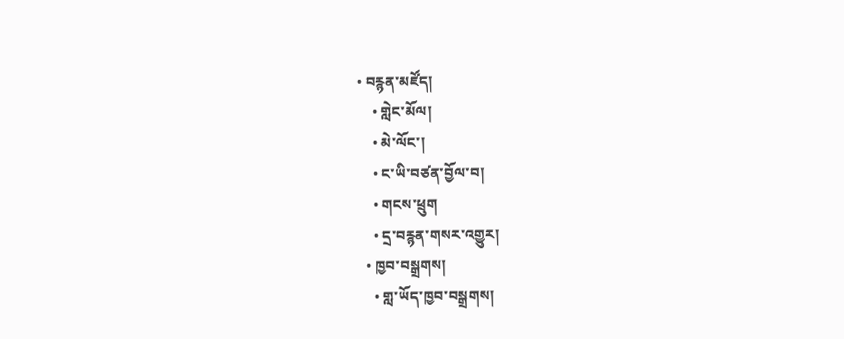• བརྙན་མཛོད།
    • གླེང་མོལ།
    • མེ་ལོང་།
    • ང་ཡི་བཙན་བྱོལ་བ།
    • གངས་ཕྲུག
    • དྲ་བརྙན་གསར་འགྱུར།
  • ཁྱབ་བསྒྲགས།
    • གླ་ཡོད་ཁྱབ་བསྒྲགས།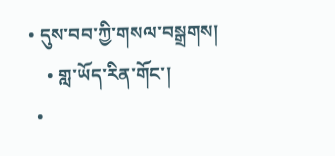• དུས་བབ་ཀྱི་གསལ་བསྒྲགས།
    • གླ་ཡོད་རིན་གོང་།
  •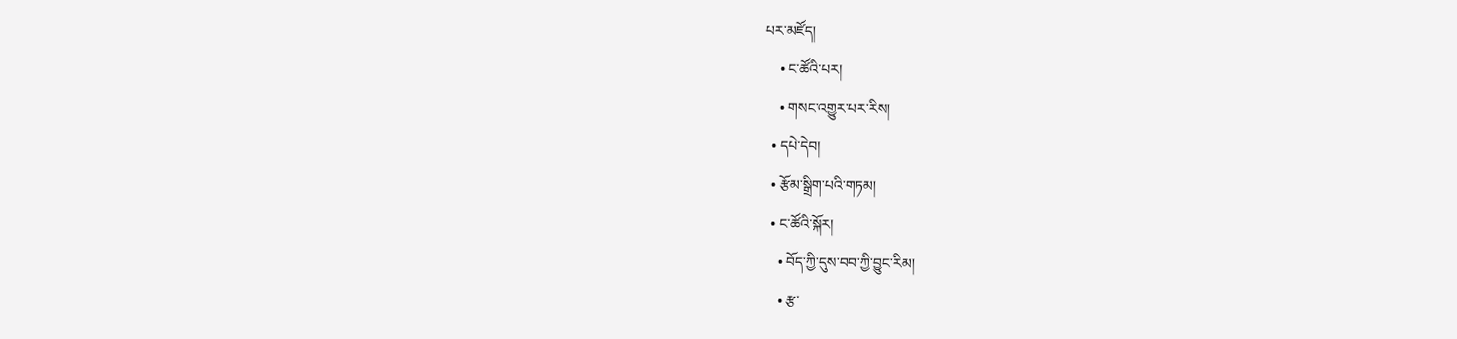པར་མཛོད།
    • ང་ཚོའི་པར།
    • གསང་འགྱུར་པར་རིས།
  • དཔེ་དེབ།
  • རྩོམ་སྒྲིག་པའི་གཏམ།
  • ང་ཚོའི་སྐོར།
    • བོད་ཀྱི་དུས་བབ་ཀྱི་བྱུང་རིམ།
    • རྩ་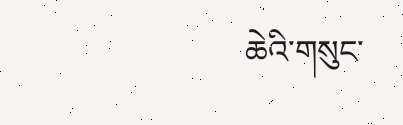ཆེའི་གསུང་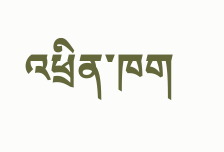འཕྲིན་ཁག